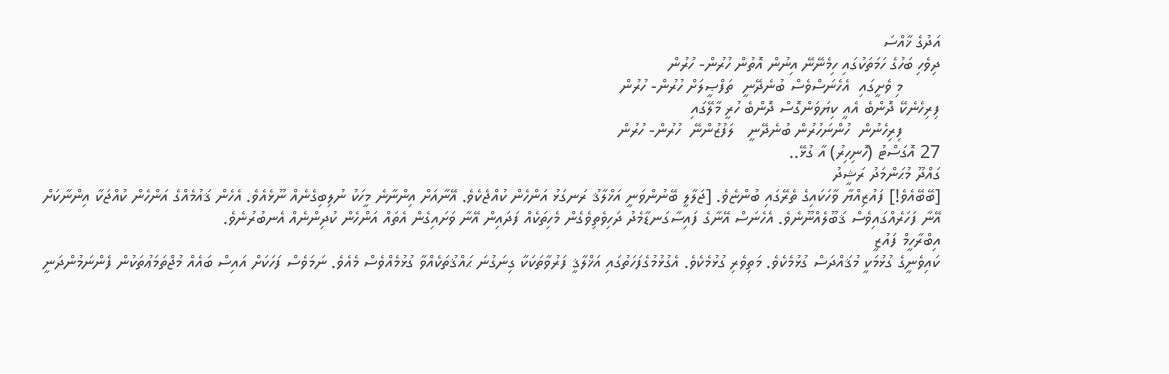އަދުގެ ޚާއްސަ
ދިވެހި ބަހުގެ ހަމަތަކުގައި ހިމެނޭނޭ އިނުން އޮތުން ހުރުން- ހުރުން
        މި ވެށީގައި  އެހެނަސްވެސް ބުނެދޭނީ  ތަފްޞީލަށް ހުރުން- ހުރުން
ފިރިހެނެކޭ ދޮންބެ އެއީ ކިޔަވަންގޮސް ދޮންބެ ހުރީ މާލޭގައި
        ފިރިހެނުން  ހުންނަހުރުން ބުނެދޭނީ   ލަފުޒުންނޭ  ހުރުން- ހުރުން
27 އޮގަސްޓު (ހޮނިހިރު) އާ ގުޅޭ..
ގައްދޫ މުޙަންމަދު ރަޝީދު
[ބޭބޭއެވެ!] ފައުޒިއްޔާ ވާހަކައިގެ ތެރޭގައި ބުންޏެވެ. [ޖަލާލީ ބޭނުންވަނީ އަޚްލާޤު ރަނގަޅު އަންހެން ކުއްޖެކެވެ. އޭނާއަށް އިންނާނެ މީހަކު ނުލިބިގެނެއް ނޫޅެއެވެ. އެހެން ޤައުމެއްގެ އަންހެން ކުއްޖަކާ އިންނާކަށް އޭނާ ފަހަރެއްގައިވެސް ޤަބޫލެއްނޫނެވެ. އެހެނަސް އޭނާގެ ފައިސާގަނޑާމެދު ދަހިވެތިވެގެން މެހިތަކެއް ފަދައިން އޭނާ ވަށައިގެން އެތައް އަންހެން ކުދިންނެއް އެނބުރުނެވެ.
އިބްރާހީމް ފައުޒީ
ކައިވެނީގެ ގުޅުމަކީ މުޤައްދަސް ގުޅުމެކެވެ. މަތިވެރި ގުޅުމެކެވެ. އެގުޅުމުގެފަހަތުގައި އަޚްލާޤީ ފަރުވާތަކަކާ ގިނަގުނަ ޙައްޤުތަކެއްވާ ގުޅުމެއްވެސް މެއެވެ. ނަމަވެސް ފަހަކަށް އައިސް ބައެއް މުޖްތަމަޢުތަކުން ފެންނަމުންދަނީ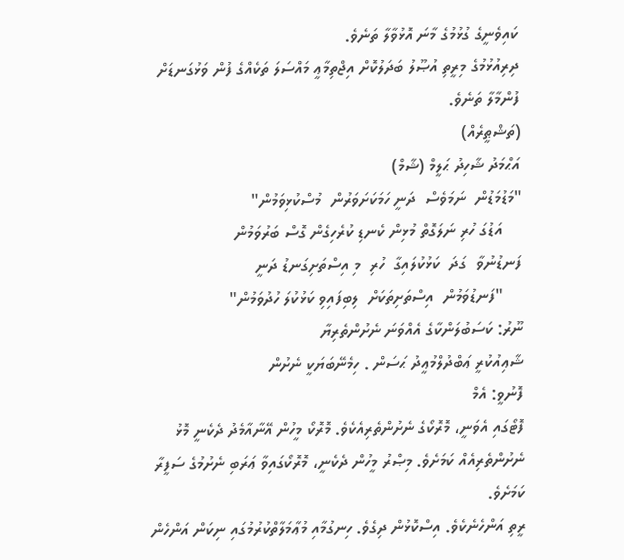ކައިވެނީގެ ގުޅުމުގެ މާނަ އޮޅުވާލާ ތަނެވެ.
ދިރިއުޅުމުގެ މިރީތި އުޞޫލު ބަދަލުކޮށް އިޖްތިމާޢީ މައްސަލަ ތަކެއްގެ ފުން ވަޅުގަނޑަށް ފުންމާލާ ތަނެވެ.
(ތަޝްޠީރެއް)
އަޙްމަދު ޝާހިދު ޙަލީމް (ޝާމް)
"މަޑުމަޑުން  ނަމަވެސް  ދަނީ ހަމަކަށަވަރުން  މުސްކުޅިވަމުން"
    އަޑުގަ ހުރި ނަލަގޮތް މުޅިން ކެނޑި ކުރެހިގެން ގޮސް ބަރުވަމުން
ފަނޑުނުވާ  ގަދަ  ކަޅުކުލައިގާ  ހުރި  މި އިސްތަށިގަނޑު ދަނީ
    "ފަނޑުވަމުން  އިސްތަށިތަކަށް  ލިބިފައިވި ކަޅުކުލަ ހުދުވަމުން"
ނޫރު: ކަސަބުލަންކާގެ އެއްވަނަ ނެށުންތެރިޔާ
ޝާޢިއުކުރީ ޢަބްދުލްމުޢީދު ޙަސަން . ހިމެނޭބަޔަކީ ނެށުން
ފޮނުވީ: އެމް
ފޮޓޯގައި އެވަނީ، މޮރޮކޯގެ ނެށުންތެރިއެކެވެ. މޮރޮކޯ މީހުން އޭނާއާމެދު ދެކެނީ މޮޅު ނެށުންތެރިއެއް ކަމަށެވެ. މިޞްރު މީހުން ދެކެނީ، މޮރޮކޯގައިވާ ޢަރަބި ނެށުމުގެ ސަފީރާ ކަމަށެވެ.
ރީތި އަންހެނެކެވެ. އިސްކޮޅުން ދިގެވެ. ހިނގުމާއި މުޢާމަލާތްކުރުމުގައި ނިކަން އަންހެން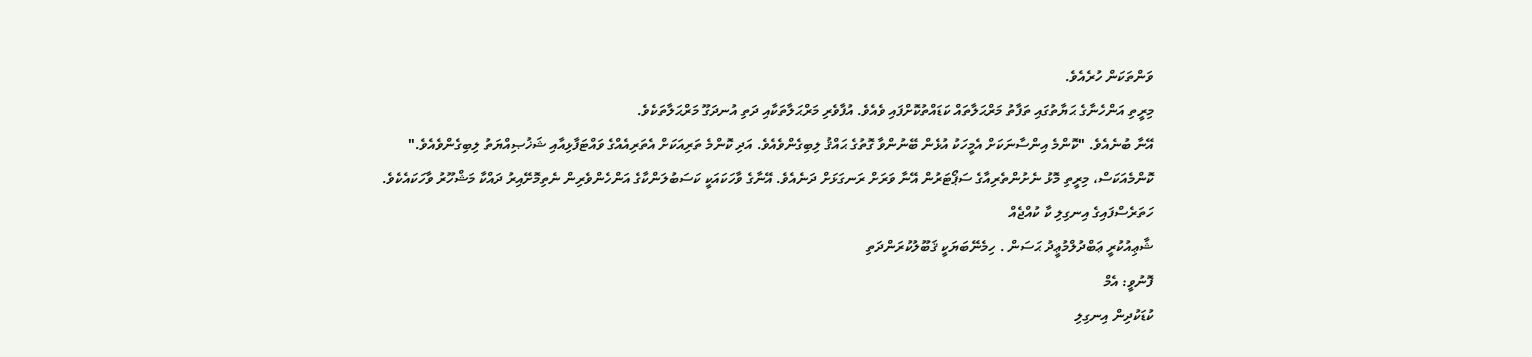ވަންތަކަން ހުރެއެވެ.
މިރީތި އަންހެނާގެ ޙަޔާތުގައި ތަފާތު މަރްޙަލާތައް ކަޑައްތުކޮށްފައި ވެއެވެ. އުފާވެރި މަރްޙަލާތަކާއި ދަތި އުނދަގޫ މަރްޙަލާތަކެވެ.
އޭނާ ބުނެއެވެ. "ކޮންމެ އިންސާނަކަށް އެމީހަކު އުޅެން ބޭނުންވާ ގޮތުގެ ޙައްޤު ލިބިގެންވެއެވެ. އަދި ކޮންމެ ތަރިއަކަށް އެތަރިއެއްގެ ވައްޓަފާޅިއާއި ޝަޚުޞިއްޔަތު ލިބިގެންވެއެވެ."
ކޮންމެއަކަސް، މިރީތި މޮޅު ނެށުންތެރިއާގެ ސަޕޯޓަރުން އޭނާ ވަރަށް ރަނގަޅަށް ދަނެއެވެ. އޭނާގެ ވާހަކައަކީ ކަސަބުލަންކާގެ އަންހެންވެރިން ނެތިމޮށޭއިރު ދައްކާ މަޝްހޫރު ވާހަކައެކެވެ.
ހަތަރެސްފައިގެ އިނގިލި ކާ ކުއްޖެއް
ޝާޢިއުކުރީ ޢަބްދުލްމުޢީދު ޙަސަން . ހިމެނޭބަޔަކީ ޤަބޫލުކުރަންދަތި
ފޮނުވީ: އެމް
ކުޑަކުދިން އިނގިލި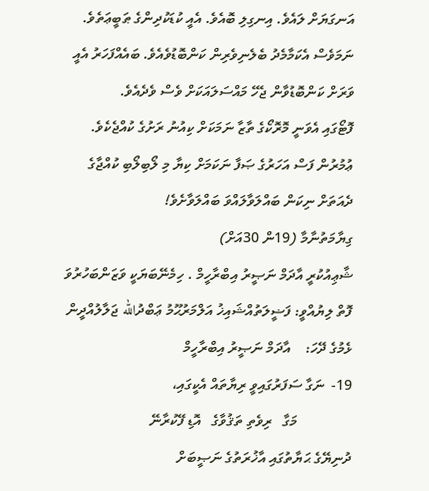އަނގަޔަށް ލައެވެ. އިނގިލި ބޮއެވެ. އެއީ ކުޑަކުދިންގެ ޠަބީޢަތެވެ. ނަމަވެސް އެކަމާމެދު ބެލެނިވެރިން ކަންބޮޑުވެއެވެ. ބައެއްފަހަރު އެއީ ވަރަށް ކަންބޮޑުވާން ޖެހޭ މައްސަލައަކަށް ވެސް ވެދެއެވެ.
ފޮޓޯގައި އެވަނީ މޮރޮކޯގެ ތާޒާ ނަމަކަށް ކިއުނު ރަށުގެ ކުއްޖެކެވެ. ޢުމުރުން ފަސް އަހަރުގެ ޞަފާ ނަކަމަށް ކިޔާ މި ލޯބިލޯބި ކުއްޖާގެ ދެއަތަށް ނިކަން ބައްލަވާލައްވަ ބައްލަވާށެވެ!
ގިޔާމަތުނާމާ (19ން 30އަށް)
ޝާޢިއުކުރީ އާދަމް ނަޞީރު އިބްރާހީމް . ހިމެނޭބަޔަކީ ވަޒަންބަހުރުވަ
ފޮތް ލިޔުއްވީ: ފަޟީލަތުއްޝައިޚު އަލްމަރުޙޫމު ޢަބްދުالله ޖަލާލުއްދީން
ޅެމުގެ ދޭހަ:    އާދަމް ނަޞީރު އިބްރާހީމް
19-  ނަގާ ސަފަރުގައިވީ ރިޔާތައް އެކީގައި،
               މަގާ   ރިވެތި ތަޤުވާގެ   އޮޑި ފޭކުރާނޭ
ދުނިޔޭގެ ޙަޔާތުގައި އާޚުރަތުގެ ނަޞީބަށް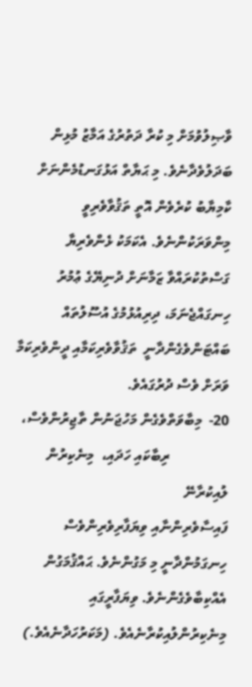ވާޞިލުވުމަށް މި ކުރާ ދަތުރުގެ އަމާޒު މުޅިން ބަދަލުވެދާނެވެ. މި ޙަޔާތް އަޅުގަނޑުމެންނަށް ކާމިޔާބު ކުރެވެން އޮތީ ތަޤުވާވެރިވީ މިންވަރަކުންނެވެ. އެކަމަކު ޅެންވެރިޔާ ގަސްތުކުރައްވާ ޒަމާނަށް ދުނިޔޭގެ ޢުމުރު ހިނގައްޖެނަމަ، ދިރިއުޅުމުގެ އުސޫލުތައް ބައްޓަންވެގެންދާނީ  ތަޤުވާވެރިކަމާއި ދީންވެރިކަމާ ވަރަށް ވެސް ދުރުގައެވެ.
20-  މިބާވަތްވެގެން މަހުޖަނުން ތާޖިރުންވެސް،
                ރިބާކައި ހަދައި،  މިނެކިރުން ލުއިކުރާނޭ
ފައިސާވެރިންނާއި ވިޔަފާރިވެރިންވެސް ހިނގަމުންދާނީ މި މަގުންނެވެ. ޙައްޤުމަގުން އެއްކިބާވެގެންނެވެ. ވިޔަފާރީގައި މިނެކިރުންލުއިކުރާނެއެވެ. (މަކަރުހަދާނެއެވެ.)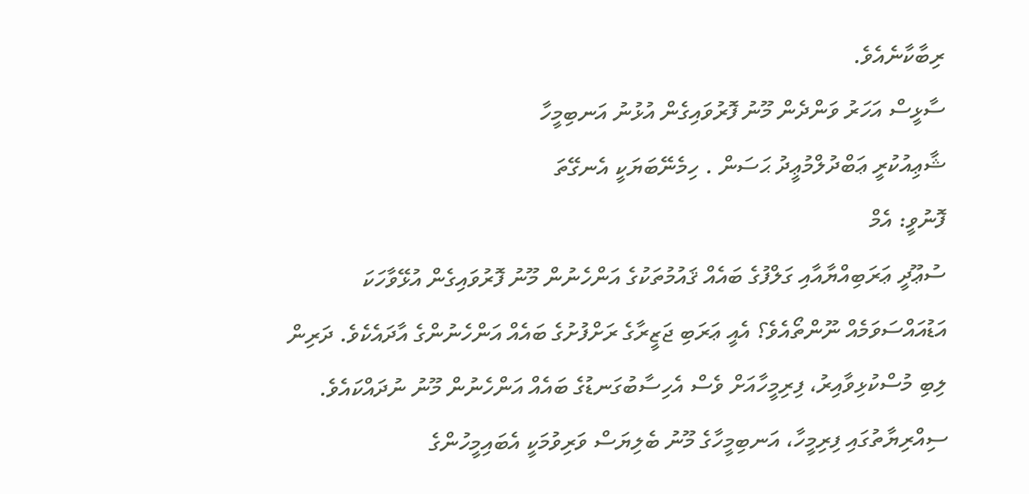ރިބާކާނެއެވެ.
ސާޅީސް އަހަރު ވަންދެން މޫނު ފޮރުވައިގެން އުޅުނު އަނބިމީހާ
ޝާޢިއުކުރީ ޢަބްދުލްމުޢީދު ޙަސަން . ހިމެނޭބަޔަކީ އެނގޭތަ
ފޮނުވީ: އެމް
ސުޢޫދީ ޢަރަބިއްޔާއާއި ގަލްފުގެ ބައެއް ޤައުމުތަކުގެ އަންހެނުން މޫނު ފޮރުވައިގެން އުޅޭވާހަކަ އަޑުއައްސަވަމެއް ނޫންތޯއެވެ؟ އެއީ ޢަރަބި ޖަޒީރާގެ ރަށްފުށުގެ ބައެއް އަންހެނުންގެ އާދައެކެވެ. ދަރިން ލިބި މުސްކުޅިވާއިރު، ފިރިމީހާއަށް ވެސް އެހިސާބުގަނޑުގެ ބައެއް އަންހެނުން މޫނު ނުދައްކައެވެ. ސިއްރިޔާތުގައި ފިރިމީހާ، އަނބިމީހާގެ މޫނު ބެލިޔަސް ވަރިވުމަކީ އެބައިމީހުންގެ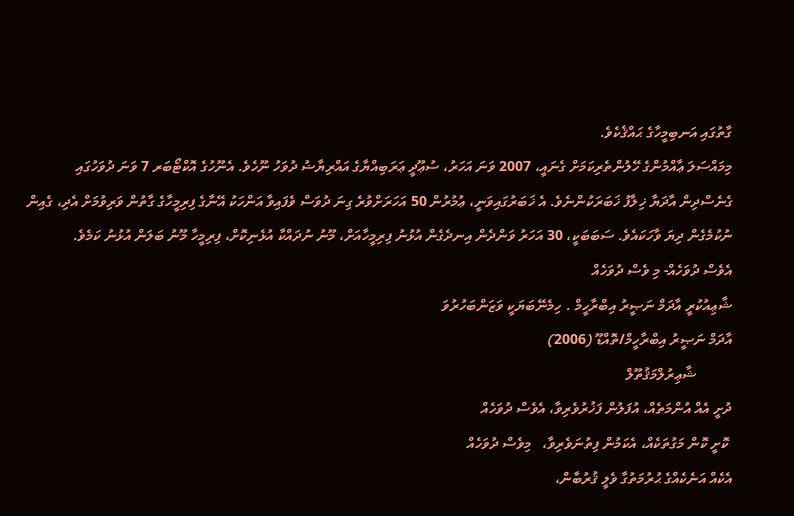ގާތުގައި އަނބިމީހާގެ ޙައްޤެކެވެ.
މިމައްސަލަ ޢާއްމުންގެ ހޭލުންތެރިކަމަށް ގެނައީ، 2007 ވަނަ އަހަރު، ސުޢޫދީ ޢަރަބިއްޔާގެ އައްރިޔާޟު ދުވަހު ނޫހެވެ. އެނޫހުގެ އޮކްޓޯބަރ 7 ވަނަ ދުވަހުގައި ގެނެސްދިން އާދަޔާ ޚިލާފު ޚަބަރަކުންނެވެ. އެ ޚަބަރުގައިވަނީ، ޢުމުރުން 50 އަހަރަށްވުރެ ގިނަ ދުވަސް ވެފައިވާ އަންހަކު އޭނާގެ ފިރިމީހާގެ ގާތުން ވަރިވުމަށް އެދި، ގެއިން ނުކުމެގެން ދިޔަ ވާހަކައެވެ. ސަބަބަކީ، 30 އަހަރު ވަންދެން އިނދެގެން އުޅުނު ފިރިމީހާއަށް، މޫނު ނުދައްކާ އުޅެނިކޮށް، ފިރިމީހާ މޫނު ބަލަން އުޅުނު ކަމެވެ.
އެވެސް ދުވަހެއް- މި ވެސް ދުވަހެއް
ޝާޢިއުކުރީ އާދަމް ނަޞީރު އިބްރާހީމް . ހިމެނޭބަޔަކީ ވަޒަންބަހުރުވަ
އާދަމް ނަޞީރު އިބްރާހީމް/ތޮއްޑޫ (2006)
          ޝާޢިރުލްމަޤުތޫލް
ދުށީ އެއް އުންމަތެއް، އުފަލުން ފަޚުރުވެރިވާ، އެވެސް ދުވަހެއް
 ކޮށީ ކޮން މަގުތަކެއް، އެކަމުން ފިތުނަވެރިވާ،   މިވެސް ދުވަހެއް
އެކެއް އަނެކެއްގެ ޙުރުމަތުގާ ވެލީ ޤުރުބާން،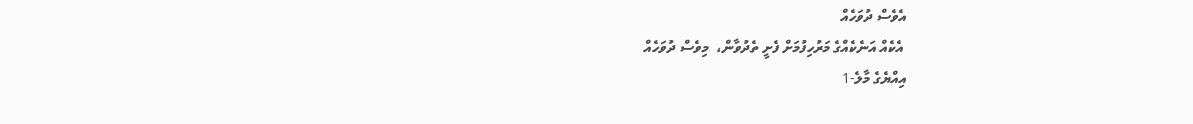އެވެސް ދުވަހެއް
 އެކެއް އަނެކެއްގެ މަރުހިފުމަށް ފެށީ ތެދުވާން،  މިވެސް ދުވަހެއް
އިއްޔެގެ މާލެ-1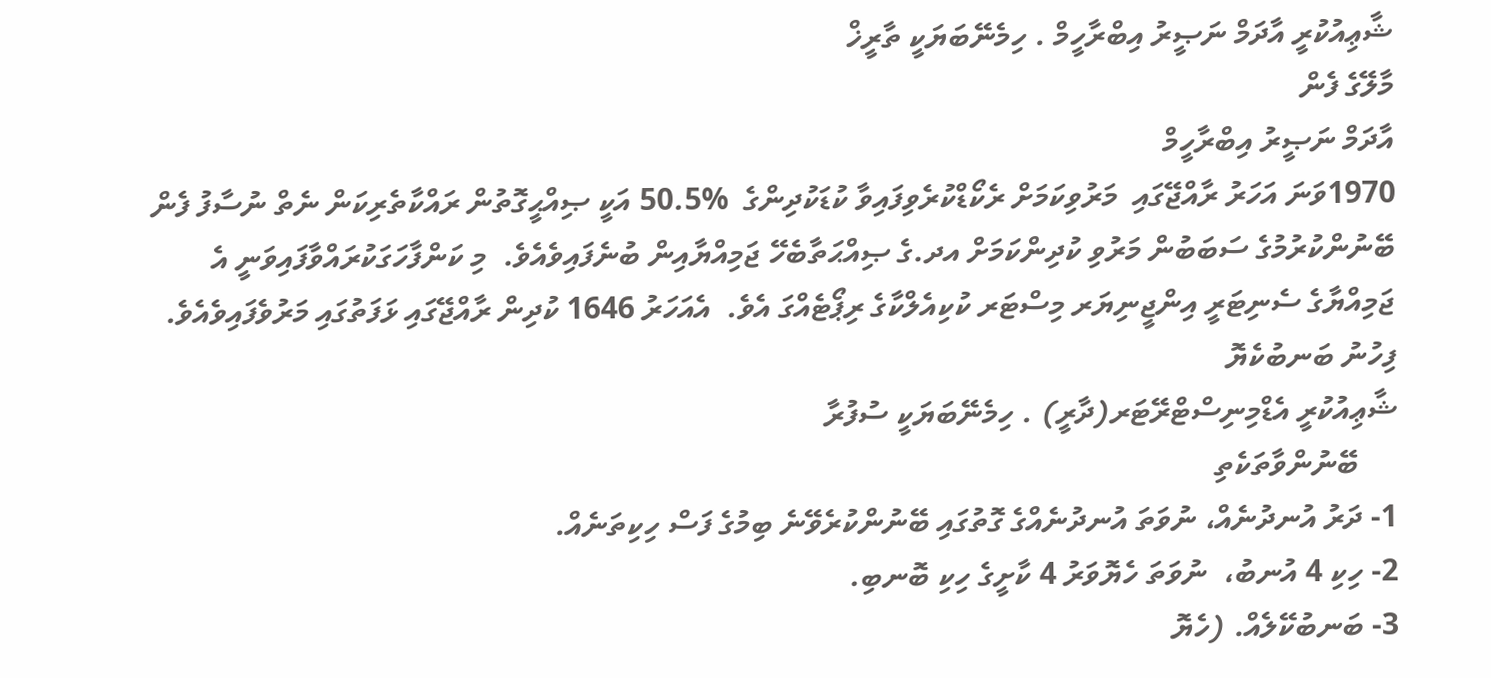ޝާޢިއުކުރީ އާދަމް ނަޞީރު އިބްރާހީމް . ހިމެނޭބަޔަކީ ތާރީޚް
މާލޭގެ ފެން
އާދަމް ނަޞީރު އިބްރާހީމް
1970ވަނަ އަހަރު ރާއްޖޭގައި  މަރުވިކަމަށް ރެކޯޑްކުރެވިފައިވާ ކުޑަކުދިންގެ  %50.5 އަކީ ޞިއްޙީގޮތުން ރައްކާތެރިކަން ނެތް ނުސާފު ފެން ބޭނުންކުރުމުގެ ސަބަބުން މަރުވި ކުދިންކަމަށް އދ.ގެ ޞިއްޙަތާބެހޭ ޖަމިއްޔާއިން ބުނެފައިވެއެވެ.  މި ކަންފާހަގަކުރައްވާފައިވަނީ އެ ޖަމިއްޔާގެ ސެނިޓަރީ އިންޖީނިޔަރ މިސްޓަރ ކުކިއެލްކާގެ ރިޕޯޓެއްގަ އެވެ.  އެއަހަރު 1646 ކުދިން ރާއްޖޭގައި ޅަފަތުގައި މަރުވެފައިވެއެވެ.
ފިހުނު ބަނބުކެޔޮ
ޝާޢިއުކުރީ އެޑްމިނިސްޓްރޭޓަރ(ދާރީ) . ހިމެނޭބަޔަކީ ސުފުރާ
     ބޭނުންވާތަކެތި
1- ދަރު އުނދުނެއް، ނުވަތަ އުނދުނެއްގެ ގޮތުގައި ބޭނުންކުރެވޭނެ ބިމުގެ ފަސް ހިކިތަނެއް.
2- ހިކި 4 އުނބު،  ނުވަތަ ހެޔޮވަރު 4 ކާށީގެ ހިކި ބޮނބި.
3- ބަނބުކޭލެއް. (ހެޔޮ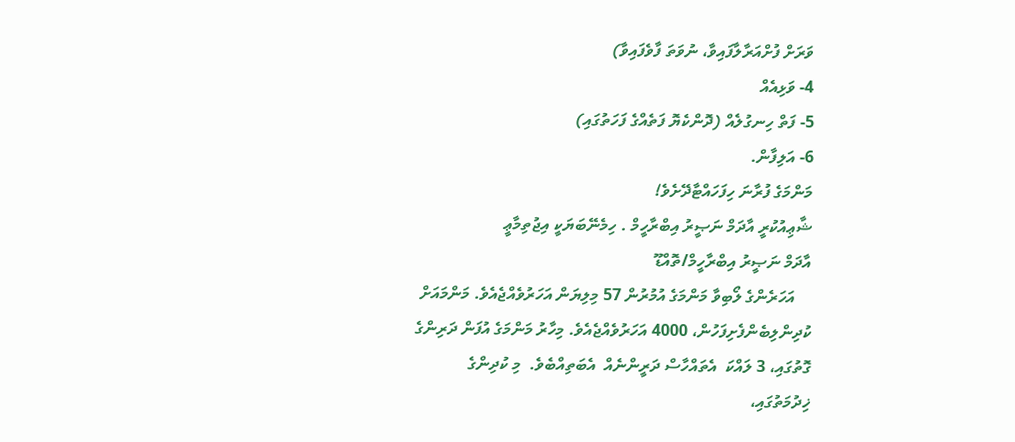ވަރަށް ފުށްއަރާލާފައިވާ، ނުވަތަ ފާވެފައިވާ)
4- ވަޅިއެއް
5- ފަތް ހިނގުލެއް (ދޮންކެޔޮ ފަތެއްގެ ފަހަތުގައި)
6- އަލިފާން.
މަންމަގެ ފުރާނަ ހިފަހައްޓާދޭށެވެ!
ޝާޢިއުކުރީ އާދަމް ނަޞީރު އިބްރާހީމް . ހިމެނޭބަޔަކީ އިޖުތިމާޢީ
އާދަމް ނަޞީރު އިބްރާހީމް/ތޮއްޑޫ
    އަހަރެންގެ ލޯބިވާ މަންމަގެ އުމުރުން 57 މިލިޔަން އަހަރުވެއްޖެއެވެ. މަންމައަށް ކުދިންލިބެންފެށިފަހުން، 4000 އަހަރުވެއްޖެއެވެ. މިހާރު މަންމަގެ އުފަން ދަރިންގެ ގޮތުގައި، 3 ލައްކަ  އެތައްހާސް ދަރީންނެއް  އެބަތިއްބެވެ.  މި ކުދިންގެ ޚިދުމަތުގައި،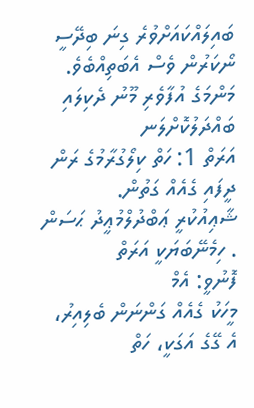ބައިލައްކައަށްވުރެ ގިނަ ބިދޭސީ ނޯކަރުން ވެސް އެބަތިއްބެވެ.  މަންމަގެ އުފާވެރި މޫނު ދެކިލައި ބައްދަލުކޮށްލަނ
އަރަތް 1: ހަތް ކިލޯގުރާމުގެ ރަން ދީފައި ގެއެއް ގަތުން.
ޝާޢިއުކުރީ ޢަބްދުލްމުޢީދު ޙަސަން . ހިމެނޭބަޔަކީ އަރަތް
ފޮނުވީ: އެމް
މީހަކު ގެއެއް ގަންނަން ބެލިއިރު، އެ ގޭގެ އަގަކީ، ހަތް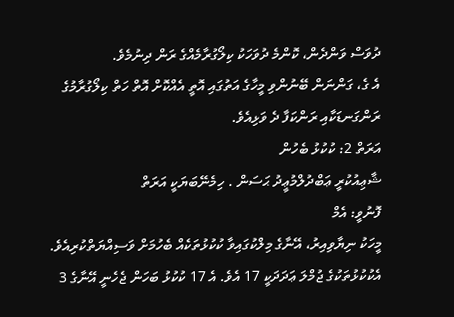ދުވަސް ވަންދެން، ކޮންމެ ދުވަހަކު ކިލޯގުރާމެއްގެ ރަން ދިނުމެވެ.
އެ ގެ، ގަންނަން ބޭނުންވި މީހާގެ އަތުގައި އޮތީ އެއްކޮށް އޮތް ހަތް ކިލޯގުރާމުގެ ރަންގަނޑަކާއި ރަންކަފާ ދެ ވަޅިއެވެ.
އަރަތް 2: ކުކުޅު ބެހުން
ޝާޢިއުކުރީ ޢަބްދުލްމުޢީދު ޙަސަން . ހިމެނޭބަޔަކީ އަރަތް
ފޮނުވީ: އެމް
މީހަކު ނިޔާވިއިރު، އޭނާގެ މިލްކުގައިވާ ކުކުޅުތަކެއް ބެހުމަށް ވަސިއްޔަތްކުރިއެވެ. އެކުކުޅުތަކުގެ ޖުމްލަ ޢަދަދަކީ 17 އެވެ. އެ 17 ކުކުޅު ބަހަން ޖެހެނީ އޭނާގެ 3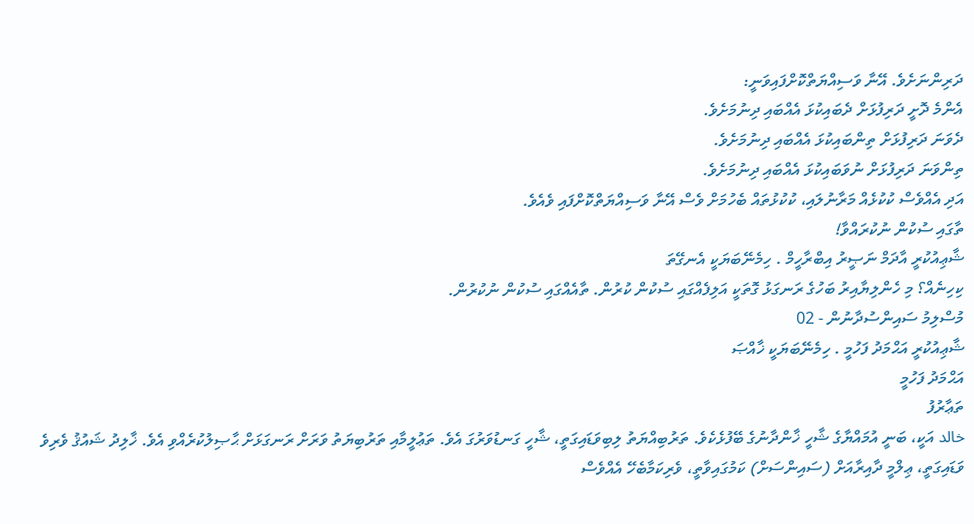ދަރިންނަށެވެ. އޭނާ ވަސިއްޔަތްކޮށްފައިވަނީ:
އެންމެ ދޮށީ ދަރިފުޅަށް ދެބައިކުޅަ އެއްބައި ދިނުމަށެވެ.
ދެވަނަ ދަރިފުޅަށް ތިންބައިކުޅަ އެއްބައި ދިނުމަށެވެ.
ތިންވަނަ ދަރިފުޅަށް ނުވަބައިކުޅަ އެއްބައި ދިނުމަށެވެ.
އަދި އެއްވެސް ކުކުޅެއް މަރާނުލައި، ކުކުޅުތައް ބެހުމަށް ވެސް އޭނާ ވަސިއްޔަތްކޮށްފައި ވެއެވެ.
ތާގައި ސުކުން ނުކުރައްވާ!
ޝާޢިއުކުރީ އާދަމް ނަޞީރު އިބްރާހީމް . ހިމެނޭބަޔަކީ އެނގޭތަ
ކިހިނެއް؟ މި ހެންލިޔާއިރު ބަހުގެ ރަނގަޅު ގޮތަކީ އަލިފެއްގައި ސުކުން ކުރުން. ތާއެއްގައި ސުކުން ނުކުރުން.
މުސްލިމު ސައިންސުދާނުން - 02
ޝާޢިއުކުރީ އަޙްމަދު ފަހުމީ . ހިމެނޭބަޔަކީ ޚާއްޞަ
އަޙްމަދު ފަހުމީ
ތަޢާރުފު
خالد އަކީ، ބަނީ އުމައްޔާގެ ޝާހީ ޚާންދާނުގެ ބޭފުޅެކެވެ. ތަރުބިއްޔަތު ލިބިވަޑައިގަތީ، ޝާހީ ގަނޑުވަރުގަ އެވެ. ތަޢުލީމާއި ތަރުބިޔަތު ވަރަށް ރަނގަޅަށް ޙާޞިލުކުރެއްވި އެވެ. ޚާލިދު ޝައުޤު ވެރިވެ ވަޑައިގަތީ، ޢިލްމީ ދާއިރާއަށް (ސައިންސަށް) ކަމުގައިވާތީ، ވެރިކަމާބެހޭ އެއްވެސް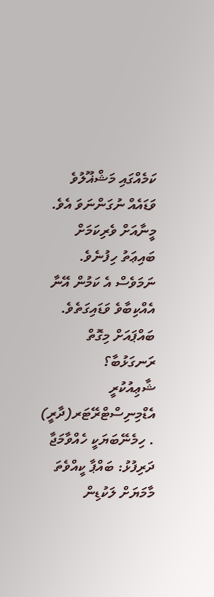ކަމެއްގައި މަޝްޣޫލުވެ ވަޑައެއް ނުގަންނަވަ އެވެ. މީނާއަށް ވެރިކަމަށް ބައިޢަތު ހިފުނެވެ. ނަމަވެސް އެ ކަމުން އޭނާ އެއްކިބާވެ ވަޑައިގަތެވެ.
ބައްޕައަށް މިގޮތް ރަނގަޅުބާ؟
ޝާޢިއުކުރީ އެޑްމިނިސްޓްރޭޓަރ(ދާރީ) . ހިމެނޭބަޔަކީ ހެއްވާމަޖާ
ދަރިފުޅު: ބައްޕާ ކީއްވެތަ މާމަޔަށް ލަކުޑިން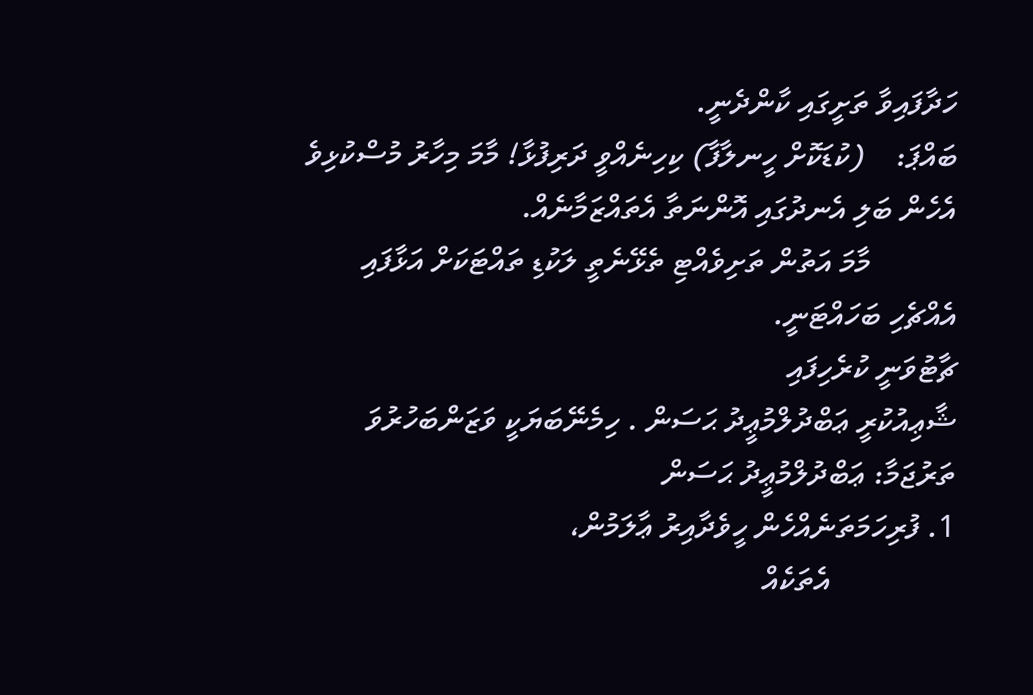ހަދާފައިވާ ތަށީގައި ކާންދެނީ.
ބައްޕަ:    (ކުޑަކޮށް ހީނލާފާ) ކިހިނެއްވީ ދަރިފުޅާ! މާމަ މިހާރު މުސްކުޅިވެ އެހެން ބަލި އެނދުގައި އޮންނަތާ އެތައްޒަމާނެއް.
           މާމަ އަތުން ތަށިވެއްޓި ތެޅޭނެތީ ލަކުޑި ތައްޓަކަށް އަޅާފައި އެއްޗެހި ބަހައްޓަނީ.
ޗާޓުވަނީ ކުރެހިފައި
ޝާޢިއުކުރީ ޢަބްދުލްމުޢީދު ޙަސަން . ހިމެނޭބަޔަކީ ވަޒަންބަހުރުވަ
ތަރުޖަމާ: ޢަބްދުލްމުޢީދު ޙަސަން
1. ފުރިހަމަތަނެއްހެން ހީވެދާއިރު ޢާލަމުން،
                އެތަކެއް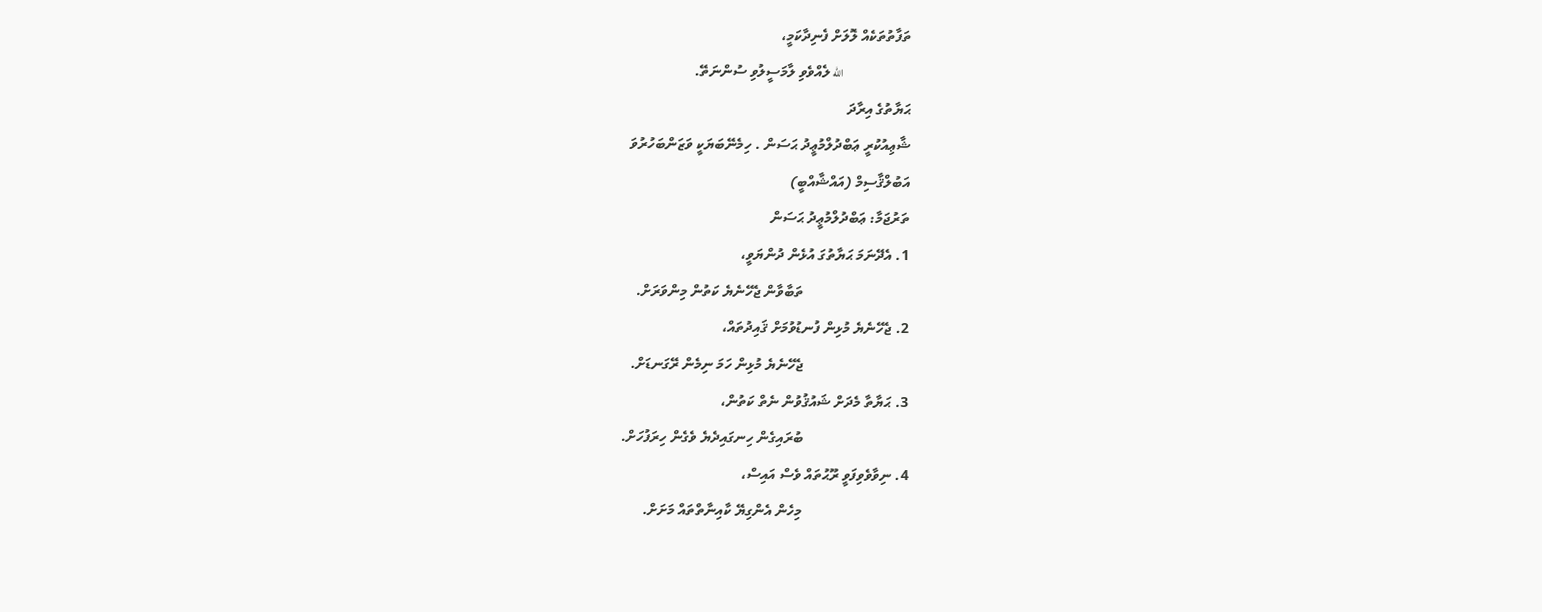ތަފާތުތަކެއް ލޮލަށް ފެނިދާކަމީ،
                                الله ލެއްވެވި ލާމަސީލުވި ސުންނަތޭ.
ޙަޔާތުގެ އިރާދަ
ޝާޢިއުކުރީ ޢަބްދުލްމުޢީދު ޙަސަން . ހިމެނޭބަޔަކީ ވަޒަންބަހުރުވަ
އަބުލްޤާސިމް (އައްޝާއްބީ)
ތަރުޖަމާ: ޢަބްދުލްމުޢީދު ޙަސަން
1. އެދޭނަމަ ޙަޔާތުގަ އުޅެން ދުންޔަވީ،
                             ތަބާވާން ޖެހޭނެޔެ ކަތުން މިންވަރަށް.
2. ޖެހޭނެޔެ މުޅިން ފުނޑުވުމަށް ޤައިދުތައް،
                             ޖެހޭނެޔެ މުޅިން ހަމަ ނިމެން ރޭގަނޑަށް.
3. ޙަޔާތާ މެދަށް ޝައުޤުވުން ނެތް ކަތުން،
                             ބުރައިގެން ހިނގައިދެޔެ ވެގެން ހިރަފުހަށް.
4. ނިވާވެވިފަވީ ރޫޙުތައް ވެސް އައިސް،
                             މިހެން އެންގިޔޭ ކާއިނާތްތައް މަށަށް.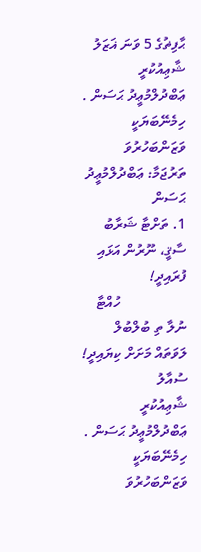ޙާފިޡުގެ 5 ވަނަ ޣަޒަލު
ޝާޢިއުކުރީ ޢަބްދުލްމުޢީދު ޙަސަން . ހިމެނޭބަޔަކީ ވަޒަންބަހުރުވަ
ތަރުޖަމާ: ޢަބްދުލްމުޢީދު ޙަސަން
1. ތަށްޓާ ޝަރާބު ސާޤީ، ނޫރުން އަޅައި ފުރައިދީ!
                  ހުއްޓާ ނުލާ ތި ބުލްބުލް ލަވަތައް މަށަށް ކިޔައިދީ!
ސުއާލު
ޝާޢިއުކުރީ ޢަބްދުލްމުޢީދު ޙަސަން . ހިމެނޭބަޔަކީ ވަޒަންބަހުރުވަ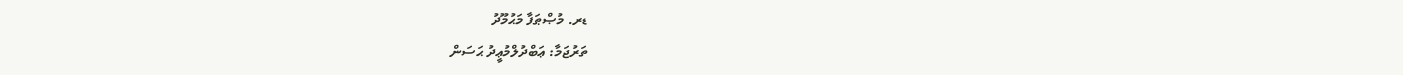ޑރ. މުޞްޠަފާ މަޙުމޫދު
ތަރުޖަމާ: ޢަބްދުލްމުޢީދު ޙަސަން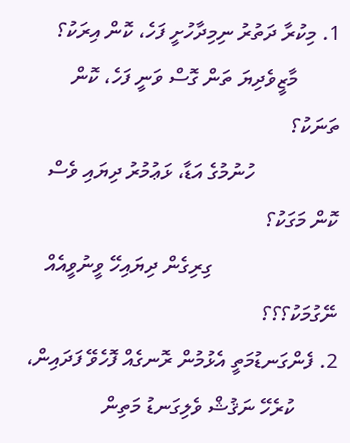1. މިކުރާ ދަތުރު ނިމިދާހުށީ ފަހެ، ކޮން އިރަކު؟
        މާޒީވެދިޔަ ތަން ގޮސް ވަނީ ފަހެ، ކޮން ތަނަކު؟
                ހުނުމުގެ އަޑާ، ޅަޢުމުރު ދިޔައި ވެސް ކޮން މަގަކު؟
                        ގިރިގެން ދިޔައިހޭ ވީނުވީއެއް ނޭގުމަކު؟؟؟
2. ފެންގަނޑުމަތީ އެޅުމުން ރޮނގެއް ފޮހެވޭ ފަދައިން،
        ކުރެހޭ ނަޤުޝް ވެލިގަނޑު މަތިން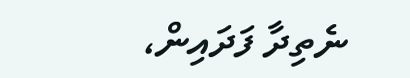ނެތިދާ ފަދައިން،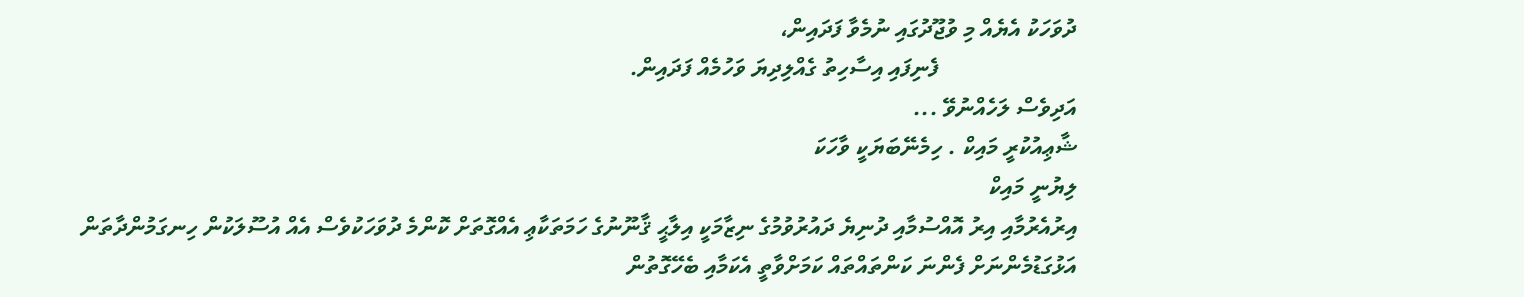ދުވަހަކު އެޔެއް މި ވުޖޫދުގައި ނުމެވާ ފަދައިން،
                        ފެނިފައި އިސާހިތު ގެއްލިދިޔަ ވަހުމެއް ފަދައިން.
އަދިވެސް ލަހެއްނުވޭ ...
ޝާޢިއުކުރީ މައިކް . ހިމެނޭބަޔަކީ ވާހަކަ
ލިޔުނީ މައިކް
އިރުއެރުމާއި އިރު އޮއްސުމާއި ދުނިޔެ ދައުރުވުމުގެ ނިޒާމަކީ އިލާޙީ ޤާނޫނުގެ ހަމަތަކާޢި އެއްގޮތަށް ކޮންމެ ދުވަހަކުވެސް އެއް އުސޫލަކުން ހިނގަމުންދާތަން އަޅުގަޑުމެންނަށް ފެންނަ ކަންތައްތައް ކަމަށްވާތީ އެކަމާއި ބެހޭގޮތުން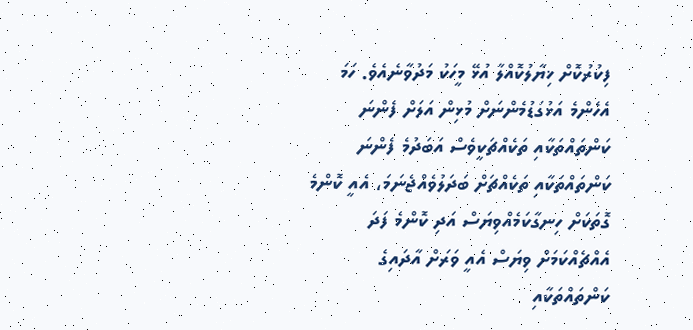ފިކުރުކޮށް ޚިޔާލުކޮއްލާ އުޅޭ މީހަކު މަދުވާނެއެވެ. ހަމަ އެހެންމެ އަޅުގަޑުމެންނަށް މުޅިން އަލަށް ފެންނަ ކަންތައްތަކާއި ތަކެއްޗަކީވެސް އަބަދުމެ ފެންނަ ކަންތައްތަކާއި ތަކެއްޗަށް ބަދަލުވެއްޖެނަމަ، އެއީ ކޮންމެ ގޮތަކަށް ހިނގާކަމެއްވިޔަސް އަދި ކޮންމެ ފަދަ އެއްޗެއްކަމަށް ވިޔަސް އެއީ ވަރަށް އާދައިގެ ކަންތައްތަކާއި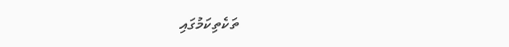ތަކެތިކަމުގައި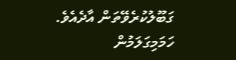ގަބޫލުކުރެވޭތަން އާދެއެވެ.
ހަމަމިގަލަމުން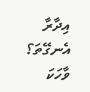އިދާރާ
އެނގޭތަ؟
ވާހަކަ